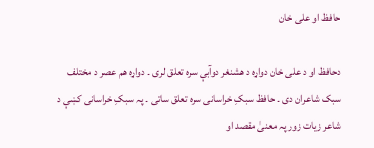حافظ او علی خان

دحافظ او د علی خان دواړہ د ھشنغر دوآبې سرہ تعلق لری ۔ دواړہ ھم عصر د مختلف سبک شاعران دی ۔ حافظ سبکِ خراسانی سرہ تعلق ساتی ۔ پہ سبکِ خراسانی کښې د شاعر زیات زور پہ معنیٰ مقصد او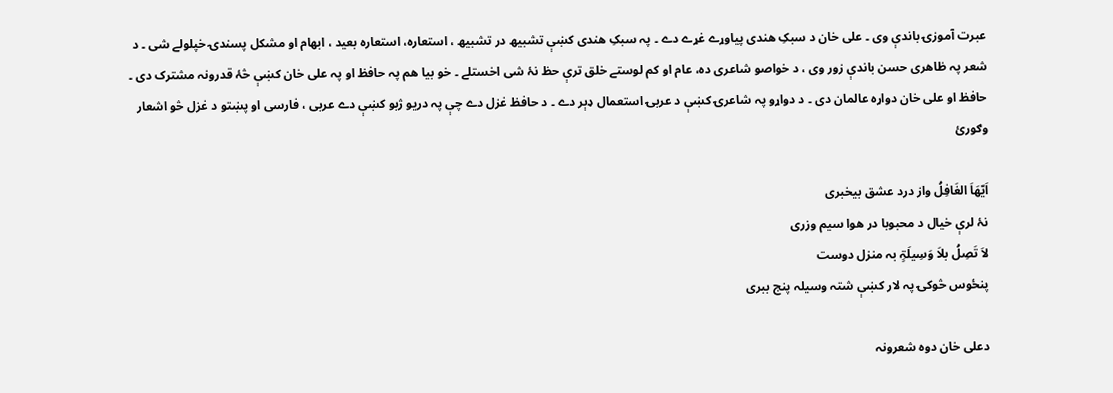عبرت آموزۍ باندې وی ۔ علی خان د سبکِ ھندی پیاوړے غړے دے ۔ پہ سبکِ ھندی کښې تشبیھ در تشبیھ ، استعارہ، استعارہ بعید ، ابھام او مشکل پسندۍ خپلولے شی ۔ د شعر پہ ظاھری حسن باندې زور وی ، د خواصو شاعری دہ، عام او کم لوستے خلق ترې حظ نۂ شی اخستلے ۔ خو بیا ھم پہ حافظ او پہ علی خان کښې څۂ قدرونہ مشترک دی ۔ حافظ او علی خان دواړہ عالمان دی ۔ د دواړو پہ شاعرۍ کښې د عربۍ استعمال ډېر دے ۔ د حافظ غزل دے چې پہ دریو ژبو کښې دے عربی ، فارسی او پښتو د غزل څو اشعار وګورئ

اَیّھَاَ الغَافِلُ واز درد عشق بیخبری
نۂ لرې خیال د محبوبا در ھوا سیم وزری
لاَ تَصِلُ بلاَ وَسِیلَۃٍ بہ منزل دوست
پنځوس څوکۍ پہ لار کښې شتہ وسیلہ پنج ببری

دعلی خان دوہ شعرونہ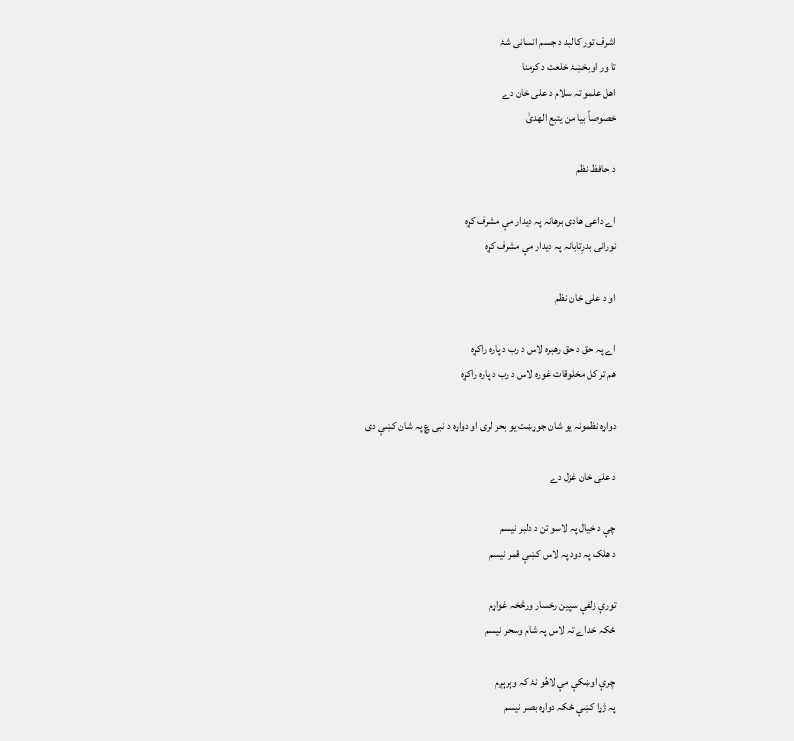اشرف تور کالبد د جسم انسانی شۂ
تا ور اوبخښۂ خلعت د کرمنا
اھل علمو تہ سلام د علی خان دے
خصوصاً بیا من یتبع الھدیٰ

د حافظ نظم

اے داعی ھادی برھانہ پہ دیدار مې مشرف کړہ
نورانی بدرِتابانہ پہ دیدار مې مشرف کړہ

او د علی خان نظم

اے پہ حق د حق رھبرہ لاس د رب د پارہ راکړہ
ھم تر کل مخلوقات غورہ لاس د رب د پارہ راکړہ

دواړہ نظمونہ یو شان جوړښت یو بحر لری او دواړہ د نبی ؏ پہ شان کښې دی

د علی خان غزل دے

چې د خیال پہ لاسو تن د دلبر نیسم
د ھلک پہ دود پہ لاس کښې قمر نیسم

تورې زلفې سپین رخسار ورڅخہ غواړم
ځکہ خداے تہ لاس پہ شام وسحر نیسم

چرې اوښکې مې لاھُو نۂ کہ وېرېږم
پہ ژړا کښې ځکہ دواړہ بصر نیسم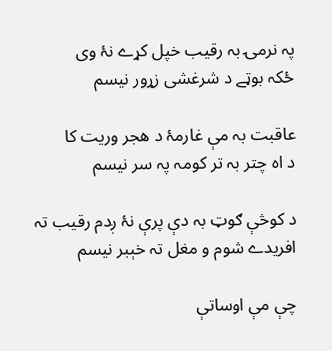پہ نرمۍ بہ رقیب خپل کړے نۂ وی
ځکہ بوټے د شرغشی زړور نیسم

عاقبت بہ مې غارمۂ د ھجر وریت کا
د اہ چتر بہ تر کومہ پہ سر نیسم

د کوڅې ګوټ بہ دې پرې نۂ ږدم رقیب تہ
افریدے شوم و مغل تہ خېبر نیسم

چې مې اوساتې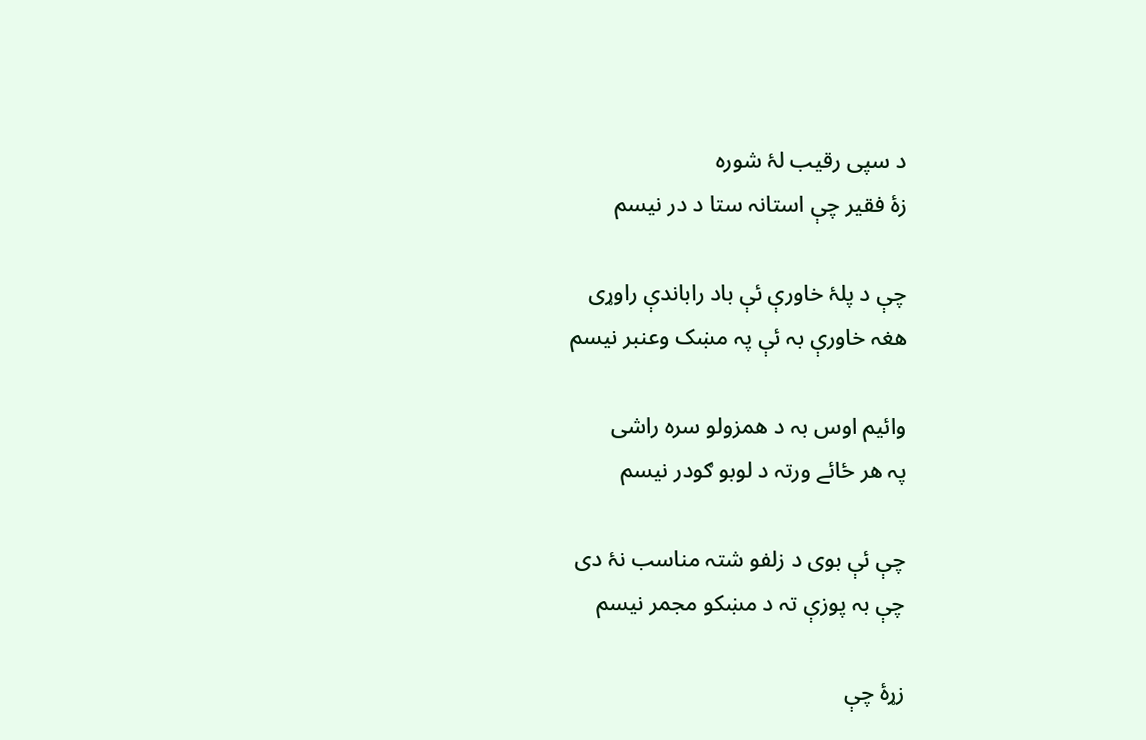د سپی رقیب لۂ شورہ
زۂ فقیر چې استانہ ستا د در نیسم

چې د پلۂ خاورې ئې باد راباندې راوړی
ھغہ خاورې بہ ئې پہ مښک وعنبر نیسم

وائیم اوس بہ د ھمزولو سرہ راشی
پہ ھر ځائے ورتہ د لوبو ګودر نیسم

چې ئې بوی د زلفو شتہ مناسب نۂ دی
چې بہ پوزې تہ د مښکو مجمر نیسم

زړۂ چې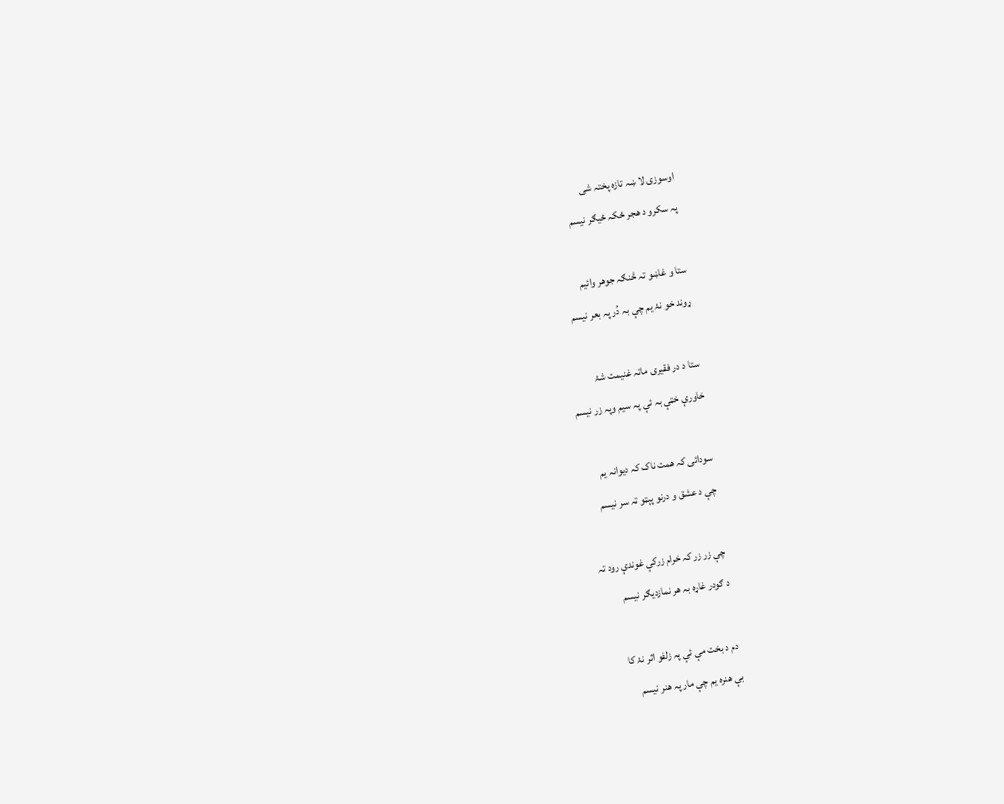اوسوزی لا ښہ تازہ پختہ شی
پہ سکرو د ھجر ځکہ ځیګر نیسم

ستا و غاښو تہ څنګہ جوھر وائیم
ړوند خو نۂ یم چې بہ دُر پہ بعر نیسم

ستا د در فقیری ماتہ غنیمت شۂ
خاورې خټې بہ ئې پہ سیم وپہ زر نیسم

سودائی کہ ھمت ناک کہ دیوانہ یم
چې د عشق و درنو پېټو تہ سر نیسم

چې زر زر کہ خرام زرکې غوندې رود تہ
د ګودر غاړہ بہ ھر نمازدیګر نیسم

دم د بخت مې ئې پہ زلفو اثر نۂ کا
بې ھنرہ یم چې مار پہ ھنر نیسم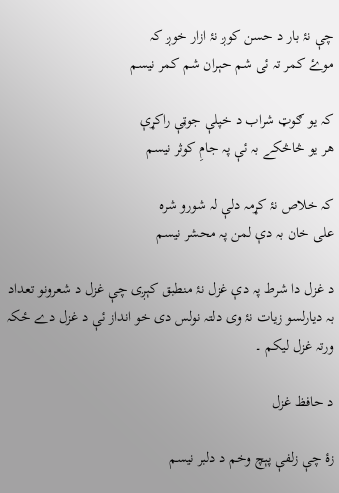چې نۂ بار د حسن کوږ نۂ ازار خوږ کہ
موۓ کمر تہ ئی شم حېران شم کمر نیسم

کہ یو ګوټ شراب د خپلې جوټې راکړې
ھر یو څاڅکے بہ ئې پہ جامِ کوثر نیسم

کہ خلاص نۂ کړمہ دلې لہ شورو شرہ
علی خان بہ دې لمن پہ محشر نیسم

د غزل دا شرط پہ دې غزل نۂ منطبق کېږی چې غزل د شعرونو تعداد بہ دیارلسو زیات نۂ وی دلتہ نولس دی خو انداز ئې د غزل دے ځکہ ورتہ غزل لیکم ۔

د حافظ غزل

زۂ چې زلفې پېچ وخم د دلبر نیسم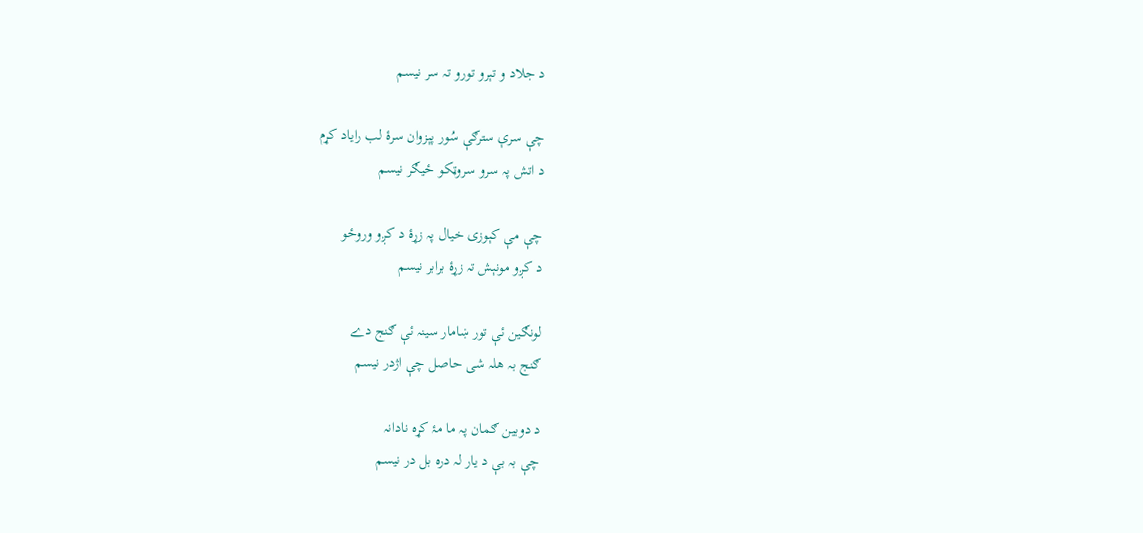د جلاد و تېرو تورو تہ سر نیسم

چې سرې سترګې سُور پېزوان سرۂ لب رایاد کړم
د اتش پہ سرو سروټکو ځیګر نیسم

چې مې کېوزی خیال پہ زړۂ د کږو وروځو
د کږو مونېش تہ زړۂ برابر نیسم

لونګین ئې تور ښامار سینہ ئې ګنج دے
ګنج بہ ھلہ شی حاصل چې اژدر نیسم

د دوبین ګمان پہ ما مۂ کړہ نادانہ
چې بہ بې د یار لہ درہ بل در نیسم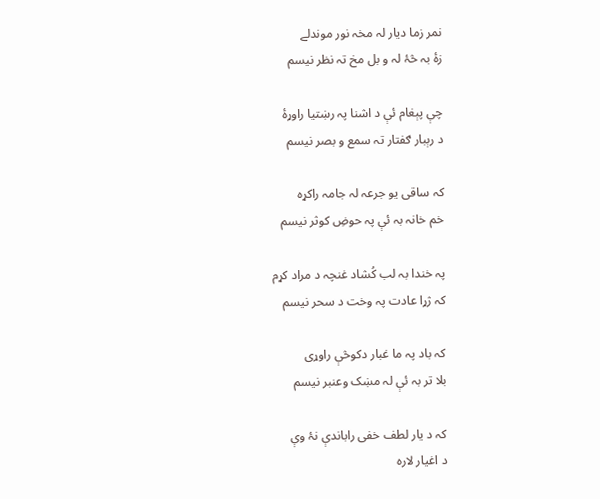نمر زما دیار لہ مخہ نور موندلے
زۂ بہ څۂ لہ و بل مخ تہ نظر نیسم

چې پېغام ئې د اشنا پہ رښتیا راوړۂ
د رېبار ګفتار تہ سمع و بصر نیسم

کہ ساقی یو جرعہ لہ جامہ راکړہ
خم خانہ بہ ئې پہ حوضِ کوثر نیسم

پہ خندا بہ لب کُشاد غنچہ د مراد کړم
کہ ژړا عادت پہ وخت د سحر نیسم

کہ باد پہ ما غبار دکوڅې راوړی
بلا تر بہ ئې لہ مښک وعنبر نیسم

کہ د یار لطف خفی راباندې نۂ وې
د اغیار لارہ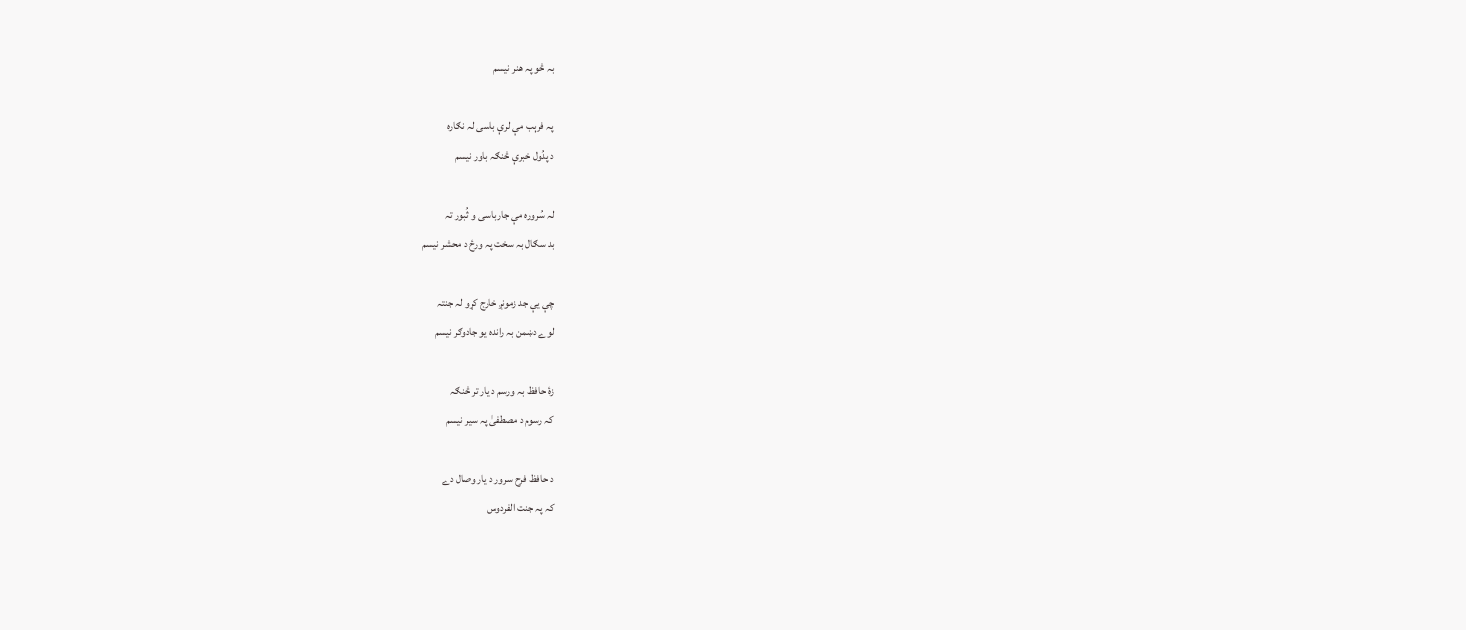بہ څو پہ ھنر نیسم

پہ فرېب مې لرې باسی لہ نګارہ
د پدُول خبرې څنګہ باور نیسم

لہ سُرورہ مې جارباسی و ثُبور تہ
بد سګال بہ سخت پہ ورځ د محشر نیسم

چې یې جد زمونږ خارج کړو لہ جنتہ
لوے دښمن بہ راندہ یو جادوګر نیسم

زۂ حافظ بہ ورسم د یار تر څنګہ
کہ رسوم د مصطفیٰ پہ سیر نیسم

د حافظ فرح سرور د یار وصال دے
کہ پہ جنت الفردوس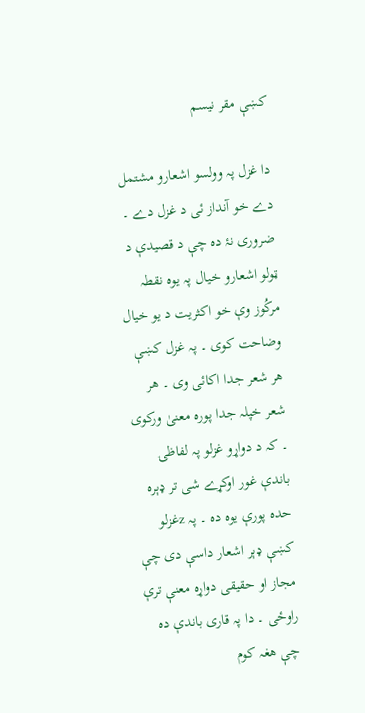کښې مقر نیسم

دا غزل پہ وولسو اشعارو مشتمل دے خو آنداز ئی د غزل دے ۔ ضروری نۂ دہ چې د قصیدې د ټولو اشعارو خیال پہ یوہ نقطہ مرکُوز وې خو اکثریت د یو خیال وضاحت کوی ۔ پہ غزل کښې ھر شعر جدا اکائی وی ۔ ھر شعر خپلہ جدا پورہ معنیٰ ورکوی ۔ کہ د دواړو غزلو پہ لفاظۍ باندې غور اوکړے شی تر ډېرہ حدہ پورې یوہ دہ ۔ پہ zغزلو کښې ډېر اشعار داسې دی چې مجاز او حقیقی دواړہ معنې ترې راوځی ۔ دا پہ قاری باندې دہ چې ھغہ کوم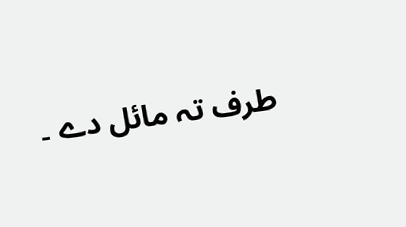طرف تہ مائل دے ۔